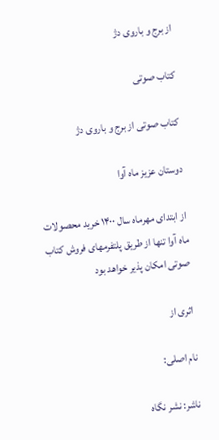از برج و باروی دژ

کتاب صوتی

کتاب صوتی از برج و باروی دژ

دوستان عزیز ماه آوا

از ابتدای مهرماه سال ۱۴۰۰ خرید محصولات ماه آوا تنها از طریق پلتفرمهای فروش کتاب صوتی امکان پذیر خواهد بود

اثری از

نام اصلی:

ناشر: نشر نگاه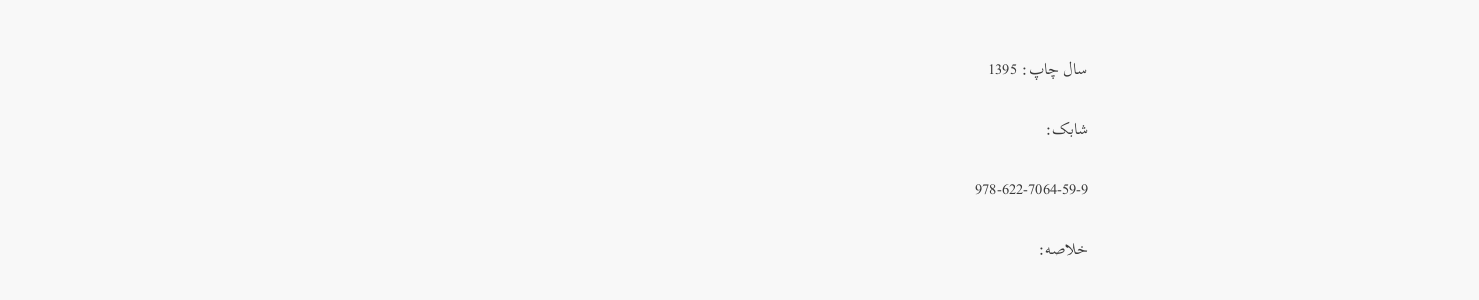سال چاپ: 1395

شابک:

978-622-7064-59-9

خلاصه: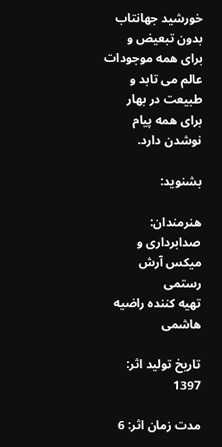خورشید جهانتاب بدون تبعیض و برای همه موجودات عالم می تابد و طبیعت در بهار برای همه پیام نوشدن دارد.

بشنوید:

هنرمندان:
صدابرداری و میکس آرش رستمی
تهیه کننده راضیه هاشمی

تاریخ تولید اثر: 1397

مدت زمان اثر: 6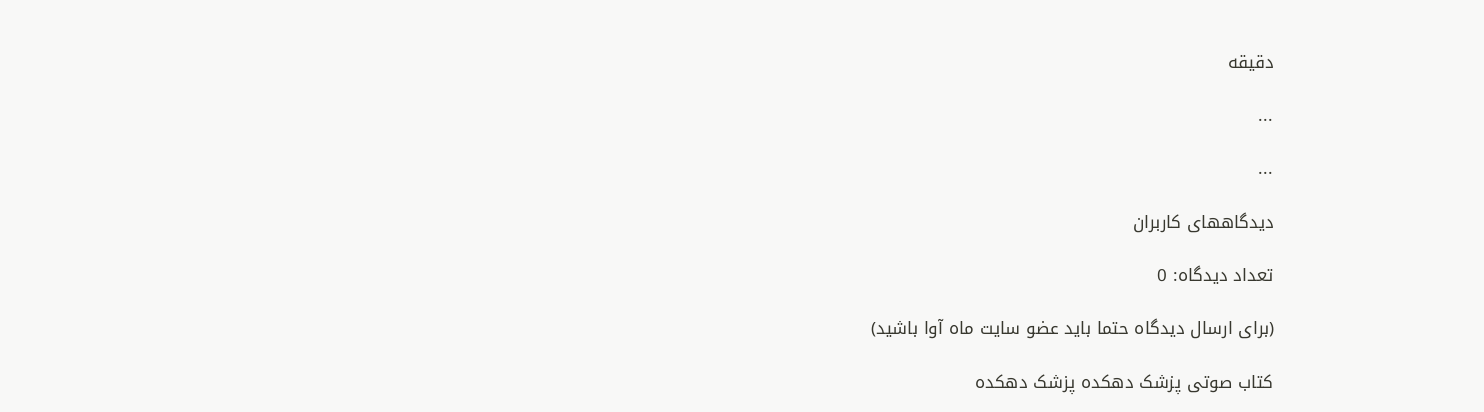دقیقه

...

...

دیدگاههای کاربران

تعداد دیدگاه: 0

(برای ارسال دیدگاه حتما باید عضو سایت ماه آوا باشید)

کتاب صوتی پزشک دهکده پزشک دهکده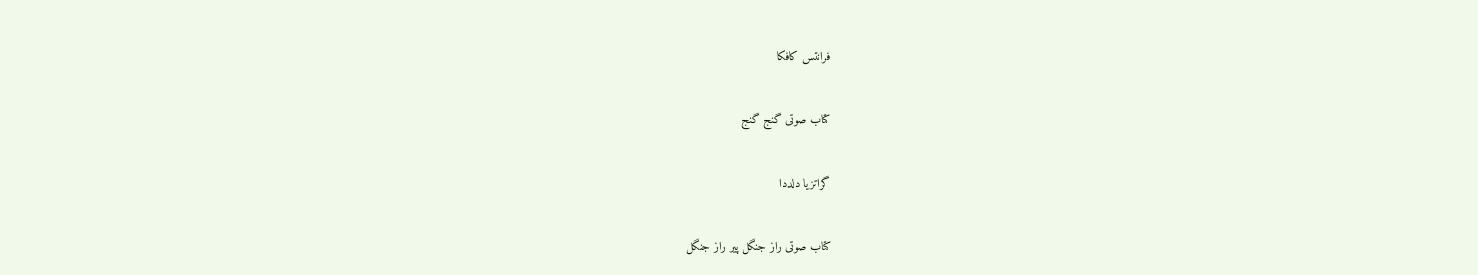فرانتس کافکا

کتاب صوتی گنج گنج

گراتزیا دلددا

کتاب صوتی راز جنگل پیر راز جنگل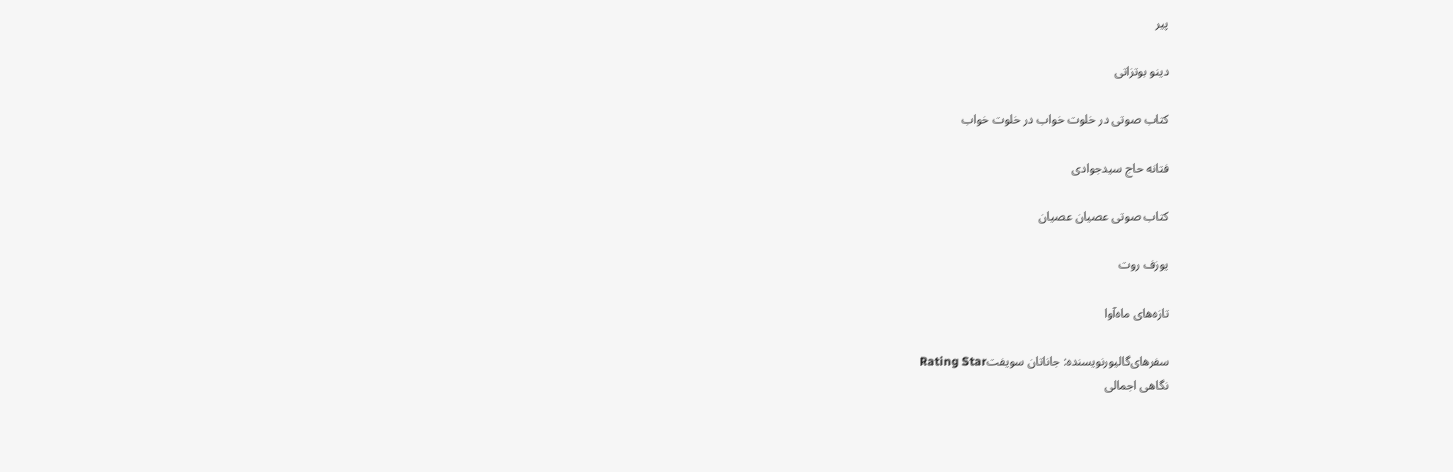پیر

دینو بوتزاتی

کتاب صوتی در خلوت خواب در خلوت خواب

فتانه حاج سیدجوادی

کتاب صوتی عصیان عصیان

یوزف روت

تازه‌های ماه‌آوا

سفرهای‌گالیورنویسنده: جاناتان سویفتRating Star
نگاهی اجمالی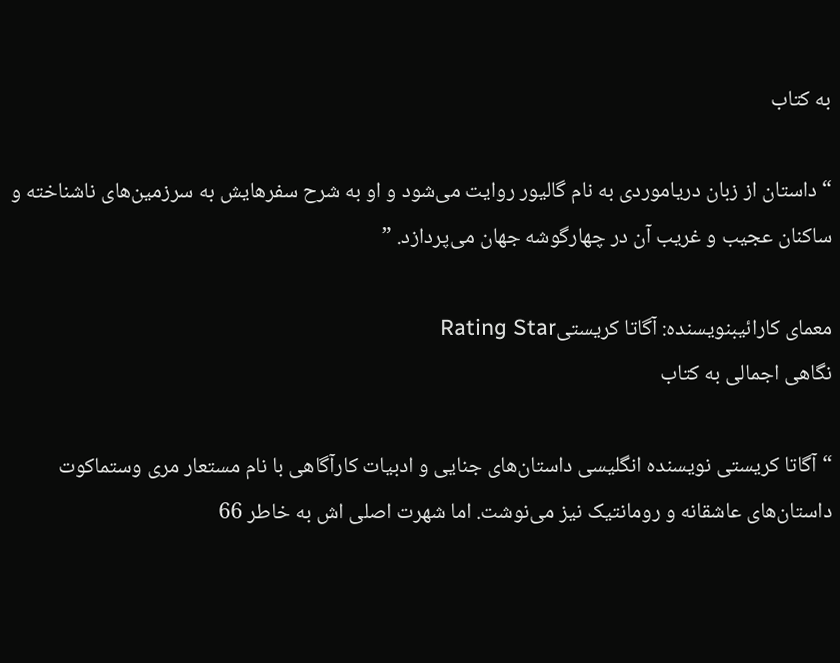به کتاب

“ داستان از زبان دریاموردی به نام گالیور روایت می‌شود و او به شرح سفرهایش به سرزمین‌های ناشناخته و ساکنان عجیب و غریب آن در چهارگوشه جهان می‌پردازد. ”

معمای کارائیبنویسنده: آگاتا کریستیRating Star
نگاهی اجمالی به کتاب

“ آگاتا کریستی نویسنده انگلیسی داستان‌های جنایی و ادبیات کارآگاهی با نام مستعار مری وستماکوت داستان‌های عاشقانه و رومانتیک نیز می‌نوشت. اما شهرت اصلی اش به خاطر 66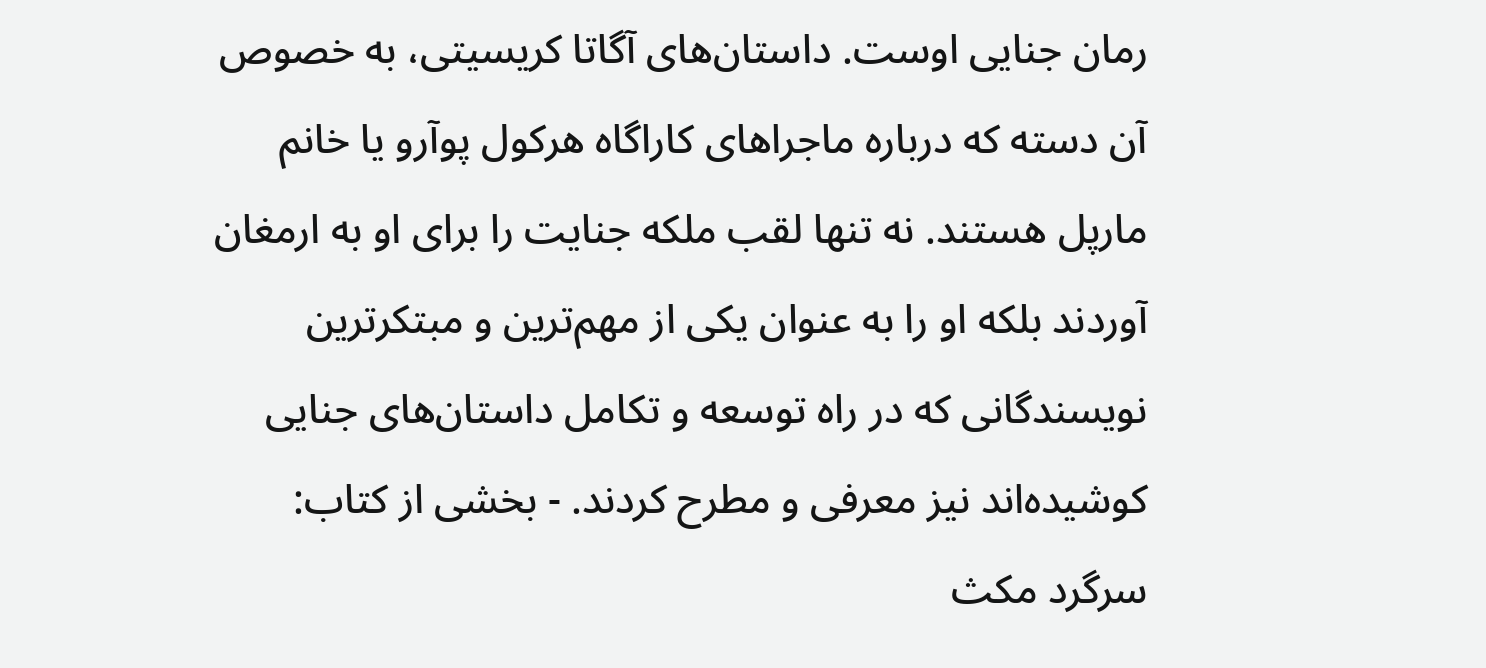رمان جنایی اوست. داستان‌های آگاتا کریسیتی، به خصوص آن دسته که درباره ماجراهای کاراگاه هرکول پوآرو یا خانم مارپل هستند. نه تنها لقب ملکه جنایت را برای او به ارمغان آوردند بلکه او را به عنوان یکی از مهم‌ترین و مبتکرترین نویسندگانی که در راه توسعه و تکامل داستان‌های جنایی کوشیده‌اند نیز معرفی و مطرح کردند. - بخشی از کتاب: سرگرد مکث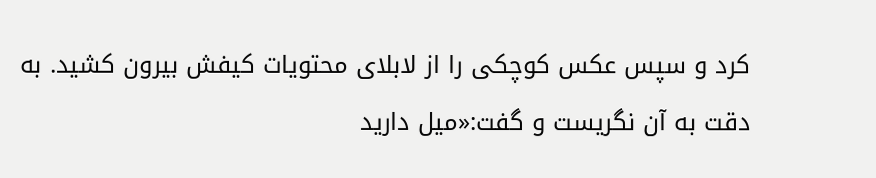کرد و سپس عکس کوچکی را از لابلای محتویات کیفش بیرون کشید. به دقت به آن نگریست و گفت:«میل دارید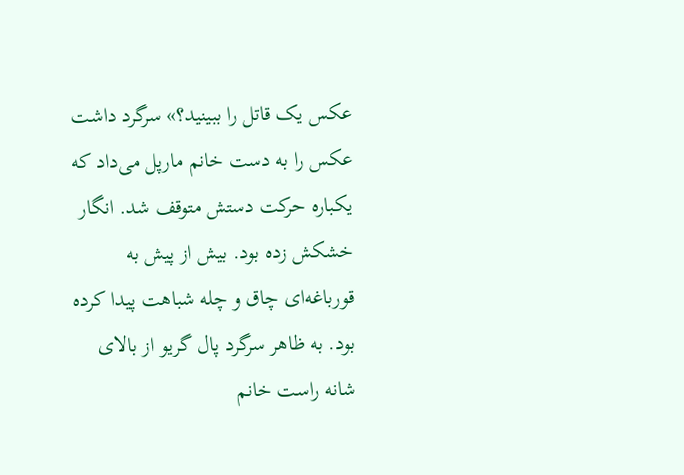عکس یک قاتل را ببینید؟» سرگرد داشت عکس را به دست خانم مارپل می‌داد که یکباره حرکت دستش متوقف شد. انگار خشکش زده بود. بیش از پیش به قورباغه‌ای چاق و چله شباهت پیدا کرده بود. به ظاهر سرگرد پال گریو از بالای شانه راست خانم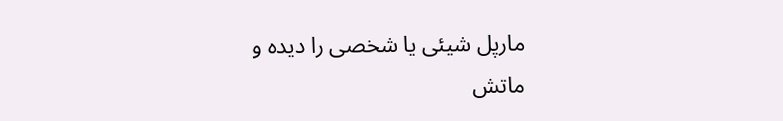مارپل شیئی یا شخصی را دیده و ماتش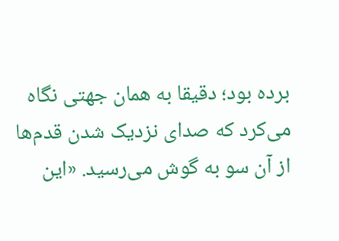برده بود؛ دقیقا به همان جهتی نگاه می‌کرد که صدای نزدیک شدن قدم‌ها از آن سو به گوش می‌رسید. «این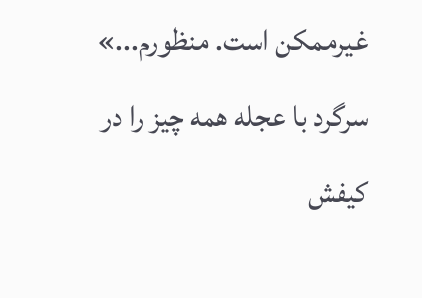غیرممکن است. منظورم...» سرگرد با عجله همه چیز را در کیفش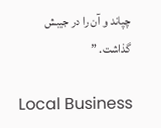چپاند و آن را در جیبش گذاشت. ”

Local Business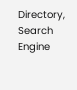Directory, Search Engine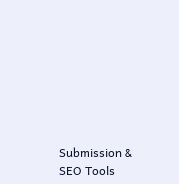Submission & SEO Tools